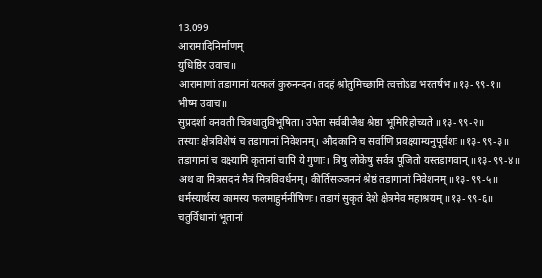13.099
आरामादिनिर्माणम्
युधिष्ठिर उवाच॥
आरामाणां तडागानां यत्फलं कुरुनन्दन। तदहं श्रोतुमिच्छामि त्वत्तोऽद्य भरतर्षभ ॥१३-९९-१॥
भीष्म उवाच॥
सुप्रदर्शा वनवती चित्रधातुविभूषिता। उपेता सर्वबीजैश्च श्रेष्ठा भूमिरिहोच्यते ॥१३-९९-२॥
तस्याः क्षेत्रविशेषं च तडागानां निवेशनम्। औदकानि च सर्वाणि प्रवक्ष्याम्यनुपूर्वशः ॥१३-९९-३॥
तडागानां च वक्ष्यामि कृतानां चापि ये गुणाः। त्रिषु लोकेषु सर्वत्र पूजितो यस्तडागवान् ॥१३-९९-४॥
अथ वा मित्रसदनं मैत्रं मित्रविवर्धनम्। कीर्तिसञ्जननं श्रेष्ठं तडागानां निवेशनम् ॥१३-९९-५॥
धर्मस्यार्थस्य कामस्य फलमाहुर्मनीषिणः। तडागं सुकृतं देशे क्षेत्रमेव महाश्रयम् ॥१३-९९-६॥
चतुर्विधानां भूतानां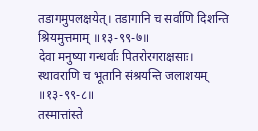तडागमुपलक्षयेत्। तडागानि च सर्वाणि दिशन्ति श्रियमुत्तमाम् ॥१३-९९-७॥
देवा मनुष्या गन्धर्वाः पितरोरगराक्षसाः। स्थावराणि च भूतानि संश्रयन्ति जलाशयम् ॥१३-९९-८॥
तस्मात्तांस्ते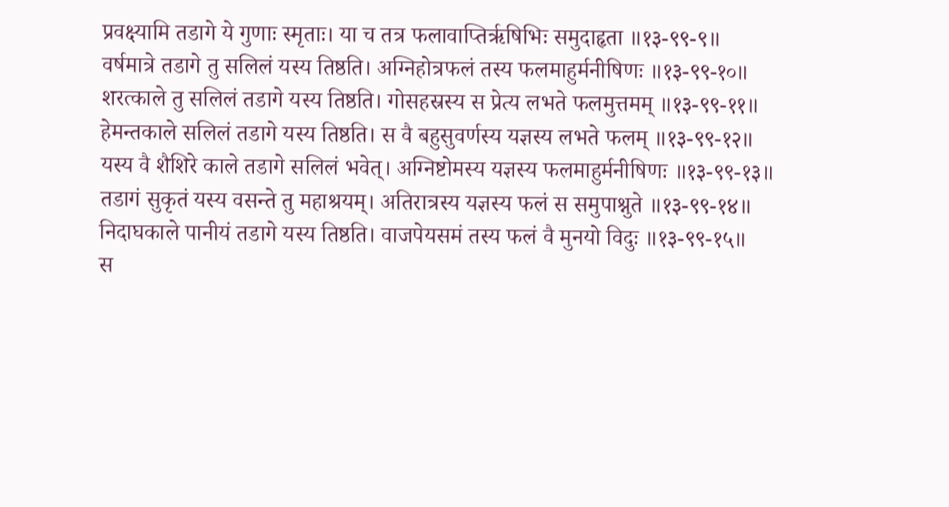प्रवक्ष्यामि तडागे ये गुणाः स्मृताः। या च तत्र फलावाप्तिरृषिभिः समुदाहृता ॥१३-९९-९॥
वर्षमात्रे तडागे तु सलिलं यस्य तिष्ठति। अग्निहोत्रफलं तस्य फलमाहुर्मनीषिणः ॥१३-९९-१०॥
शरत्काले तु सलिलं तडागे यस्य तिष्ठति। गोसहस्रस्य स प्रेत्य लभते फलमुत्तमम् ॥१३-९९-११॥
हेमन्तकाले सलिलं तडागे यस्य तिष्ठति। स वै बहुसुवर्णस्य यज्ञस्य लभते फलम् ॥१३-९९-१२॥
यस्य वै शैशिरे काले तडागे सलिलं भवेत्। अग्निष्टोमस्य यज्ञस्य फलमाहुर्मनीषिणः ॥१३-९९-१३॥
तडागं सुकृतं यस्य वसन्ते तु महाश्रयम्। अतिरात्रस्य यज्ञस्य फलं स समुपाश्नुते ॥१३-९९-१४॥
निदाघकाले पानीयं तडागे यस्य तिष्ठति। वाजपेयसमं तस्य फलं वै मुनयो विदुः ॥१३-९९-१५॥
स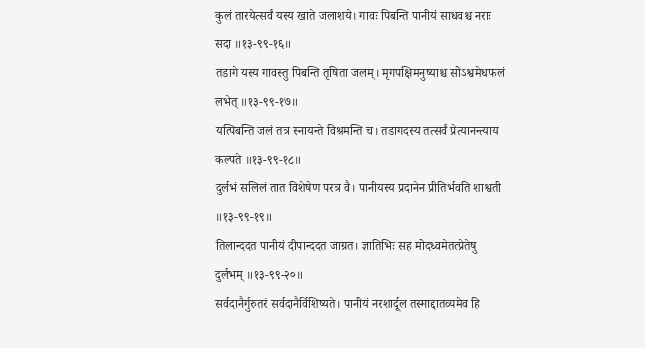कुलं तारयेत्सर्वं यस्य खाते जलाशये। गावः पिबन्ति पानीयं साधवश्च नराः सदा ॥१३-९९-१६॥
तडागे यस्य गावस्तु पिबन्ति तृषिता जलम्। मृगपक्षिमनुष्याश्च सोऽश्वमेधफलं लभेत् ॥१३-९९-१७॥
यत्पिबन्ति जलं तत्र स्नायन्ते विश्रमन्ति च। तडागदस्य तत्सर्वं प्रेत्यानन्त्याय कल्पते ॥१३-९९-१८॥
दुर्लभं सलिलं तात विशेषेण परत्र वै। पानीयस्य प्रदानेन प्रीतिर्भवति शाश्वती ॥१३-९९-१९॥
तिलान्ददत पानीयं दीपान्ददत जाग्रत। ज्ञातिभिः सह मोदध्वमेतत्प्रेतेषु दुर्लभम् ॥१३-९९-२०॥
सर्वदानैर्गुरुतरं सर्वदानैर्विशिष्यते। पानीयं नरशार्दूल तस्माद्दातव्यमेव हि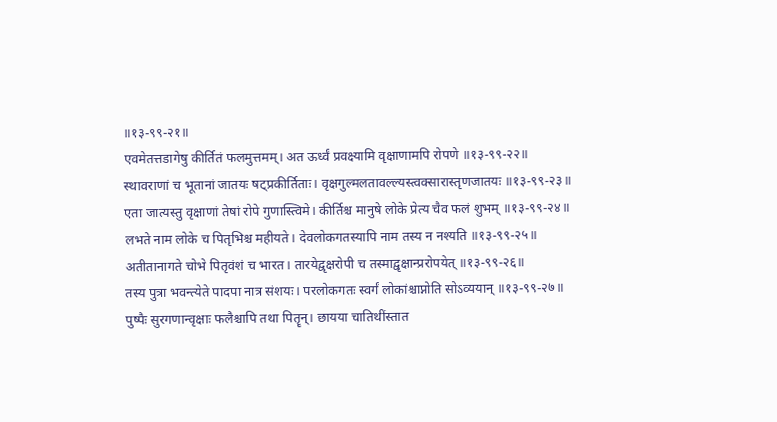॥१३-९९-२१॥
एवमेतत्तडागेषु कीर्तितं फलमुत्तमम्। अत ऊर्ध्वं प्रवक्ष्यामि वृक्षाणामपि रोपणे ॥१३-९९-२२॥
स्थावराणां च भूतानां जातयः षट्प्रकीर्तिताः। वृक्षगुल्मलतावल्ल्यस्त्वक्सारास्तृणजातयः ॥१३-९९-२३॥
एता जात्यस्तु वृक्षाणां तेषां रोपे गुणास्त्विमे। कीर्तिश्च मानुषे लोके प्रेत्य चैव फलं शुभम् ॥१३-९९-२४॥
लभते नाम लोके च पितृभिश्च महीयते। देवलोकगतस्यापि नाम तस्य न नश्यति ॥१३-९९-२५॥
अतीतानागते चोभे पितृवंशं च भारत। तारयेद्वृक्षरोपी च तस्माद्वृक्षान्प्ररोपयेत् ॥१३-९९-२६॥
तस्य पुत्रा भवन्त्येते पादपा नात्र संशयः। परलोकगतः स्वर्गं लोकांश्चाप्नोति सोऽव्ययान् ॥१३-९९-२७॥
पुष्पैः सुरगणान्वृक्षाः फलैश्चापि तथा पितॄन्। छायया चातिथींस्तात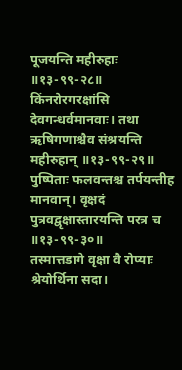पूजयन्ति महीरुहाः ॥१३-९९-२८॥
किंनरोरगरक्षांसि देवगन्धर्वमानवाः। तथा ऋषिगणाश्चैव संश्रयन्ति महीरुहान् ॥१३-९९-२९॥
पुष्पिताः फलवन्तश्च तर्पयन्तीह मानवान्। वृक्षदं पुत्रवद्वृक्षास्तारयन्ति परत्र च ॥१३-९९-३०॥
तस्मात्तडागे वृक्षा वै रोप्याः श्रेयोर्थिना सदा।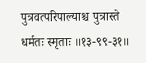पुत्रवत्परिपाल्याश्च पुत्रास्ते धर्मतः स्मृताः ॥१३-९९-३१॥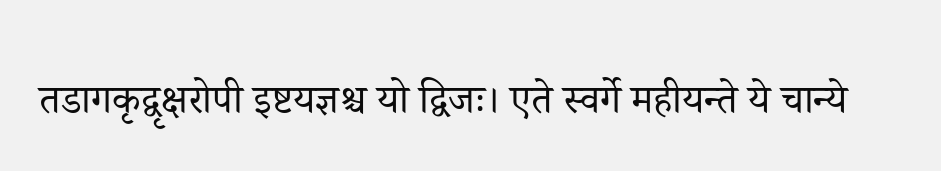तडागकृद्वृक्षरोपी इष्टयज्ञश्च यो द्विजः। एते स्वर्गे महीयन्ते ये चान्ये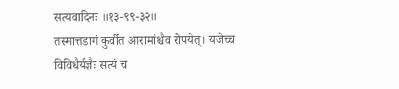सत्यवादिनः ॥१३-९९-३२॥
तस्मात्तडागं कुर्वीत आरामांश्चैव रोपयेत्। यजेच्च विविधैर्यज्ञैः सत्यं च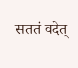सततं वदेत्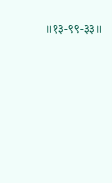॥१३-९९-३३॥